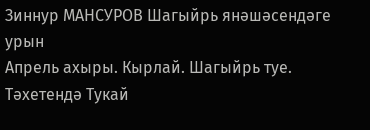Зиннур МАНСУРОВ Шагыйрь янәшәсендәге урын
Апрель ахыры. Кырлай. Шагыйрь туе. Тәхетендә Тукай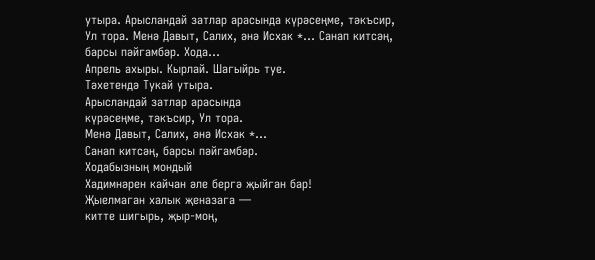утыра. Арысландай затлар арасында күрәсеңме, тәкъсир, Ул тора. Менә Давыт, Салих, әнә Исхак *... Санап китсәң, барсы пәйгамбәр. Хода...
Апрель ахыры. Кырлай. Шагыйрь туе.
Тәхетендә Тукай утыра.
Арысландай затлар арасында
күрәсеңме, тәкъсир, Ул тора.
Менә Давыт, Салих, әнә Исхак *...
Санап китсәң, барсы пәйгамбәр.
Ходабызның мондый
Хадимнәрен кайчан әле бергә җыйган бар!
Җыелмаган халык җеназага —
китте шигырь, җыр-моң,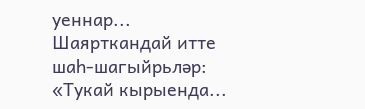уеннар...
Шаярткандай итте шаһ-шагыйрьләр:
«Тукай кырыенда...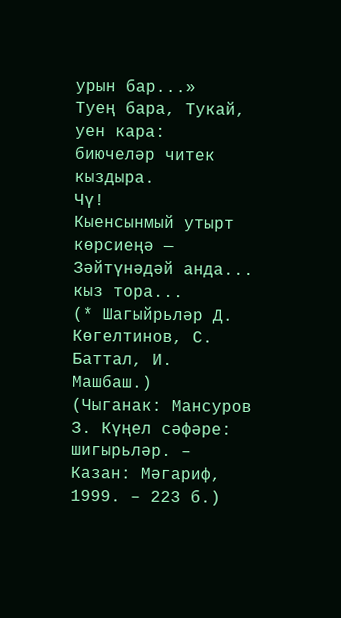урын бар...»
Туең бара, Тукай, уен кара:
биючеләр читек кыздыра.
Чү!
Кыенсынмый утырт көрсиеңә —
Зәйтүнәдәй анда... кыз тора...
(* Шагыйрьләр Д. Көгелтинов, С. Баттал, И. Машбаш.)
(Чыганак: Мансуров З. Күңел сәфәре: шигырьләр. – Казан: Мәгариф, 1999. – 223 б.)